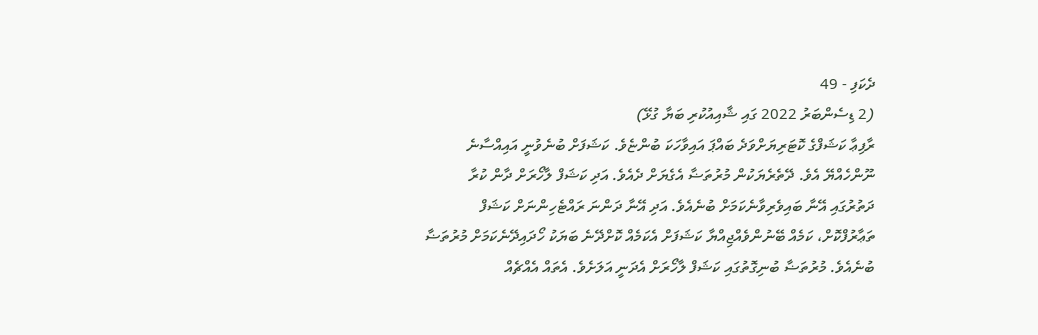ދެކަފި - 49
(2 ޑިސެންބަރު 2022 ގައި ޝާއިއުކުރި ބަޔާ ގުޅޭ)
ރާފިޢާ ކަޝަފްގެ ކޮޓަރިޔަށްވަދެ ބައްޕަ އައިވާހަކަ ބުންޏެވެ. ކަޝަފަށް ބުނެވުނީ އައިއްސާނެ ނޫންހެއްޔޭ އެވެ. ދޭތެރެޔަކުން މުރުތަޟާ އެގެޔަށް ދެއެވެ. އަދި ކަޝަފް ލާހޯރަށް ދާން ކުރާ ދަތުރުގައި އޭނާ ބައިވެރިވާނެކަމަށް ބުނެއެވެ. އަދި އޭނާ ދަންނަ ރައްޓެހިންނަށް ކަޝަފް ތަޢާރުފްކޮށް، ކަމެއް ބޭނުންވެއްޖިއްޔާ ކަޝަފަށް އެކަމެއް ކޮށްދޭނެ ބަޔަކު ހޯދައިދޭނެކަމަށް މުރުތަޟާ ބުނެއެވެ. މުރުތަޟާ ބުނިގޮތުގައި ކަޝަފް ލާހޯރަށް އެދަނީ އަލަށެވެ. އެތައް އެއްޗެއް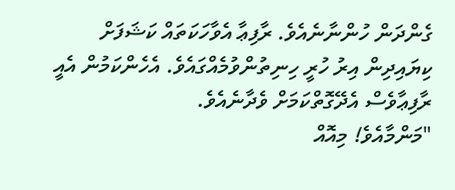ގެންދަން ހުންނާނެއެވެ. ރާފިޢާ އެވާހަކަތައް ކަޝަފަށް ކިޔައިދިން އިރު ހުރީ ހިނިތުންވުމެއްގައެވެ. އެހެންކަމުން އެއީ ރާފިޢާވެސް އެދޭގޮތްކަމަށް ވެދާނެއެވެ.
"މަންމާއެވެ! މިއޮއް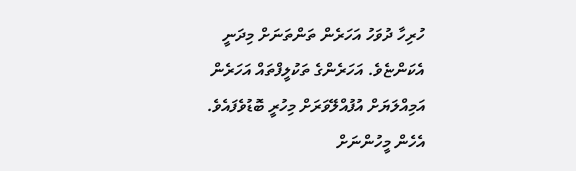ހުރިހާ ދުވަހު އަހަރެން ތަންތަނަށް މިދަނީ އެކަންޏެވެ. އަހަރެންގެ ތަކުލީފްތައް އަހަރެން އަމިއްލަޔަށް އުފުއްލޭވަރަށް މިހުރީ ބޮޑުވެފައެވެ. އެހެން މީހުންނަށް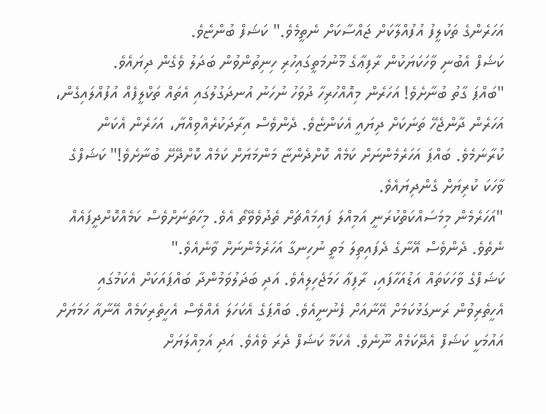އަހަރެންގެ ތަކުލީފު އުފުއްލާކަށް ޖައްސާކަށް ނެތީމެވެ." ކަޝަފް ބުންޏެވެ.
ކަޝަފް އެބުނި ވާހަކަޔަކުން ރާފިޢާގެ މޫނުމަތީގައިހުރި ހިނިތުންވުން ބަދަލު ވެގެން ދިޔައެވެ.
"ބައްޕަ ގާތު ބުނާށެވެ! އަހަރެން މިއޮއްހުރިހާ ދުވަހު ނުހަނު އުނދަގުލުގައި އެތައް ތަކްލީފެއް އުފުއްލައިގެން، އަހަރެން ދާންޖެހޭ ތަނަކަށް ދިޔައީ އެކަންޏެވެ. ދެންވެސް އިރާދަކުރެއްވިއްޔާ، އަހަރެން އެކަން ކުރާނަމެވެ. ބައްޕަ އަހަރެމެންނަށް ކަމެއް ކޮށްދެންޏާ މަންމަޔަށް ކަމެއް ކޮށްދޭށޭ ބުނާށެވެ!" ކަޝަފްގެ ވާހަކަ ކުރިޔަށް ގެންދިޔައެވެ.
"އަހަރެމެން މިމަސައްކަތްކުރަނީ އަމިއްލަ ފައިމައްޗަށް ތެދުވެވޭތޯ އެވެ. މިހާތަނަށްވެސް ކަމެއްކޮށްދީފައެއް ނެތެވެ. ދެންވެސް އޭނާގެ ދެފައިތިލަ މަތީ ނުހިނގާ އަހަރެމެންނަށް ވާނެއެވެ."
ކަޝަފްގެ ވާހަކަތައް އަޑުއަހާފައި، ރާފިޢާ ހަމަޖެހިލިއެވެ. އަދި ބަދަލުވަމުންދާ ބައްޕައަކަށް އެކަމުގައި އެހީތެރިވުން ރަނގަޅުކަމަށް އޭނާއަށް ފެނުނީއެވެ. ބައްޕަގެ އެކަހަލަ އެއްވެސް އެހީތެރިކަމެއް އޭނާއާ ހަމަޔަށް އައުމަކީ ކަޝަފް އެދޭކަމެއް ނޫނެވެ. އެކަމާ ކަޝަފް ދެރަ ވެއެވެ. އަދި އަމިއްލަޔަށް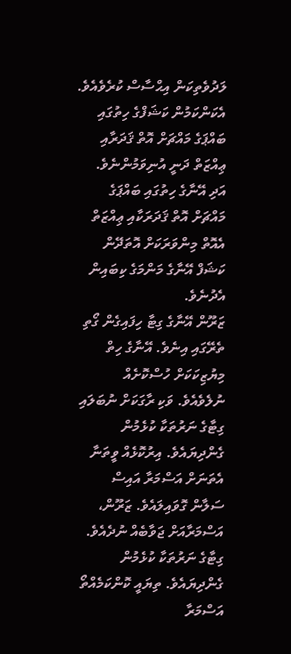ލަދުވެތިކަން އިޙްސާސް ކުރެވެއެވެ. އެކަންކަމުން ކަޝަފްގެ ހިތުގައި ބައްޕަގެ މައްޗަށް އޮތް ޤަދަރާއި ޢިއްޒަތް ދަނީ އުނިވަމުންނެވެ. އަދި އޭނާގެ ހިތުގައި ބައްޕަގެ މައްޗަށް އޮތް ޤަދަރަކާއި ޢިއްޒަތް އެއޮތް މިންވަރަކަށް އޮތަދޭން ކަޝަފް އޭނާގެ މަންމަގެ ކިބައިން އެދުނެވެ.
ޒަރޫން އޭނާގެ ގިޓާ ހިފައިގެން ގޯތި ތެރޭގައި އިނެވެ. އޭނާގެ ހިތް މިޔުޒިކަކަށް ހުސްކޮށެއް ނުލެވެއެވެ. ވަކި ރާގަކަށް ނުބަލައި ގިޓާގެ ނަރުތަކާ ކުޅެމުން ގެންދިޔައެވެ. އިރުކޮޅެއް ވީތަނާ އެތަނަށް އަސްމަރާ އައިސް ސަލާން ގޮވައިލައެވެ. ޒަރޫން، އަސްމަރާއަށް ޖަވާބެއް ނުދެއެވެ. ގިޓާގެ ނަރުތަކާ ކުޅެމުން ގެންދިޔައެވެ. ތިޔައީ ކޮންކަމެއްތޯ އަސްމަރާ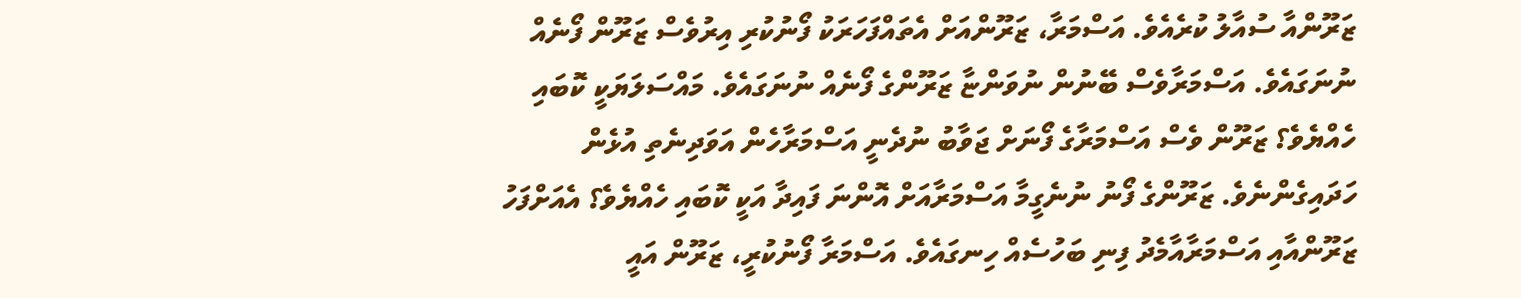ޒަރޫންއާ ސުއާލު ކުރެއެވެ. އަސްމަރާ، ޒަރޫންއަށް އެތައްފަހަރަކު ފޯނުކުރި އިރުވެސް ޒަރޫން ފޯނެއް ނުނަގައެވެ. އަސްމަރާވެސް ބޭނުން ނުވަންޏާ ޒަރޫންގެ ފޯނެއް ނުނަގައެވެ. މައްސަލަޔަކީ ކޮބައި ހެއްޔެވެ؟ ޒަރޫން ވެސް އަސްމަރާގެ ފޯނަށް ޖަވާބު ނުދެނީ އަސްމަރާހެން އަވަދިނެތި އުޅެން ހަދައިގެންނެވެ. ޒަރޫންގެ ފޯނު ނުނެގީމާ އަސްމަރާއަށް އޮންނަ ފައިދާ އަކީ ކޮބައި ހެއްޔެވެ؟ އެއަށްފަހު ޒަރޫންއާއި އަސްމަރާއާމެދު ފިނި ބަހުސެއް ހިނގައެވެ. އަސްމަރާ ފޯނުކުރީ، ޒަރޫން އައީ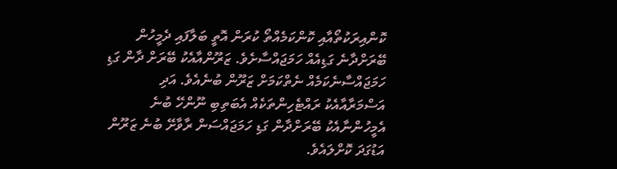ކޮންއިރަކުތޯއާއި ކޮންކަމެއްތޯ ކުރަން އޮތީ ބަލާފައި ދެމީހުން ބޭރަށްދާނެ ގަޑިއެއް ހަމަޖައްސާށެވެ. ޒަރޫންއާއެކު ބޭރަށް ދާން ގަޑި ހަމަޖައްސާނެކަމެއް ނެތްކަމަށް ޒަރޫން ބުނެއެވެ. އަދި އަސްމަރާއާއެކު ރައްޓެހިންތަކެއް އެބަތިބި ނޫންހޭ ބުނެ އެމީހުންނާއެކު ބޭރަށްދާން ގަޑި ހަމަޖައްސަން ރާވާށޭ ބުނެ ޒަރޫން އަޑުގަދަ ކޮށްލައެވެ.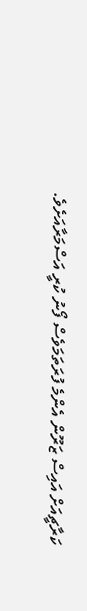ކަރާޗީއަށް އައިސް ޒަރޫން އެންމެ ފުރަތަމަވެސް ފޯނު ކުރީ އަސްމަރާއަށެވެ.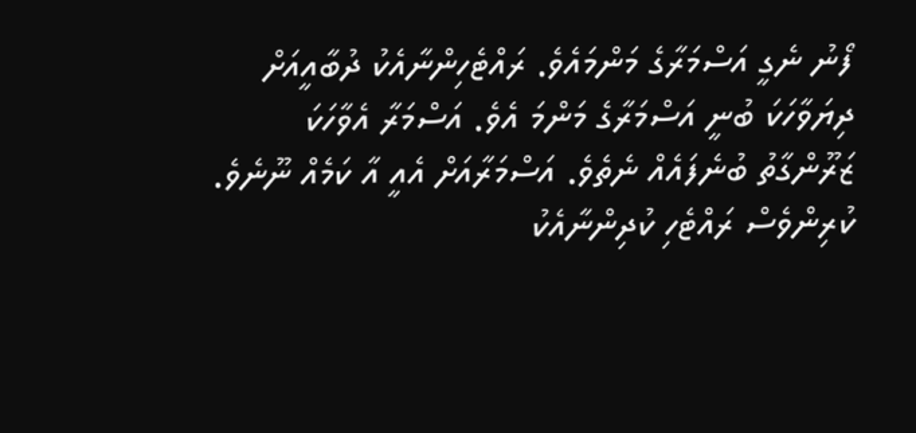ފޯނު ނެގީ އަސްމަރާގެ މަންމައެވެ. ރައްޓެހިންނާއެކު ދުބާއީއަށް ދިޔަވާހަކަ ބުނީ އަސްމަރާގެ މަންމަ އެވެ. އަސްމަރާ އެވާހަކަ ޒަރޫންގާތު ބުނެފައެއް ނެތެވެ. އަސްމަރާއަށް އެއީ އާ ކަމެއް ނޫނެވެ. ކުރިންވެސް ރައްޓެހި ކުދިންނާއެކު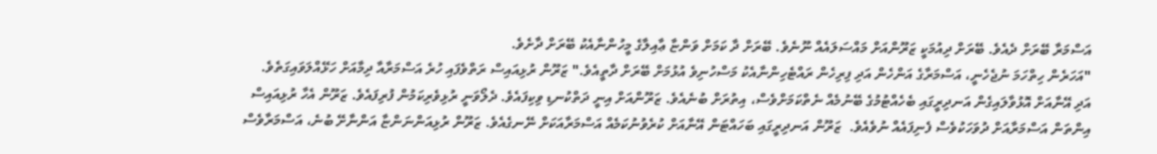އަސްމަރާ ބޭރަށް ދެއެވެ. ބޭރަށް ދިއުމަކީ ޒަރޫންއަށް މައްސަލައެއް ނޫނެވެ. ބޭރަށް ދާ ކަމަށް ވަންޏާ ޢާއިލާގެ މީހުންނާއެކު ބޭރަށް ދާށެވެ.
"އަހަރެން ހިތްހަމަ ނުޖެހެނީ، އަސްމަރާގެ އަންހެން އަދި ފިރިހެން ރައްޓެހިންނާއެކު މަސްހުނިވެ އުޅުމަށް ބޭރަށް ދާތީއެވެ." ޒަރޫން ރުޅިއައިސް ރަތްވެފައި ހުރެ އަސްމަރާއާ ދިމާއަށް ހަޅޭއްލަވައިގަތެވެ.
އަދި އޭނާއަށް އޮޅުވާލައިގެން އަނދިރީގައި ބެހެއްޓުމުގެ ބޭނުމެއް ނެތްކަމަށްވެސް، އިތުރަށް ބުނެއެވެ. ޒަރޫންއަށް އިނީ ދަތްކުނޑި ވިކިފައެވެ. ދެލޯވަނީ ރުޅިވެރިކަމުން ފުރިފައެވެ. ޒަރޫން އެހާ ރުޅިއައިސް އިންތަން އަސްމަރާއަށް ދުވަހަކުވެސް ފެނިފައެއް ނުވެއެވެ.  ޒަރޫން އަނދިރީގައި ބަހައްޓަން އޭނާއަށް ކުރެވުނުކަމެއް އަސްމަރާއަކަށް ނޭނގެއެވެ. ޒަރޫން ރުޅިއަންނަންޏާ އަންނާށޭ ބުނެ، އަސްމަރާވެސް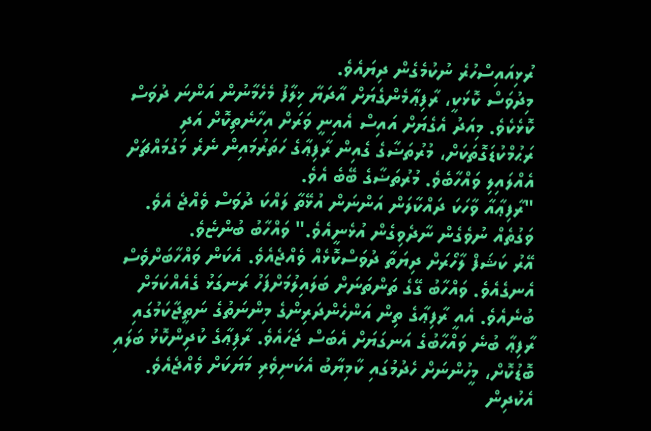ރުޅިއައިސްހުރެ ނުކުމެގެން ދިޔައެވެ.
މިދުވަސް ކޮޅަކީ، ރާފިޢާމެންގެޔަށް އާދަޔާ ޚިލާފު މެހެމާނުން އަންނަ ދުވަސް ކޮޅެކެވެ. މިއަދު އެގެޔަށް އައިސް އެއިނީ ވަރަށް އިހާނެތިކޮށް އަދި ރަޙުމްކުޑަގޮތަކަށް، މުރުތަޟާގެ ގެއިން ރާފިޢާގެ ހަތަރުމައިން ނެރެ މަގުމައްޗަށް އެއްލައިލި ވައްހާބެވެ. މުރުތަޟާގެ ބޭބެ އެވެ.
"ރާފިޢާއާ ވާހަކަ ދައްކާލަން އަންނަން އުޅޭތާ ލައްކަ ދުވަސް ވެއްޖެ އެވެ. ވަގުތެއް ނުވެގެން ނާދެވިގެން އުޅެނީއެވެ." ވައްހާބު ބުންޏެވެ.
އޭރު ކަޝަފް ލާހޯރަށް ދިޔަތާ ދުވަސްކޮޅެއް ވެއްޖެއެވެ. އެކަން ވައްހާބަށްވެސް އެނގެއެވެ. ވައްހާބު ގޭގެ ތަންތަނަށް ބަލައިލުމަށްފަހު ރަނގަޅު ގެއެއްކަމަށް ބުނެއެވެ. އެއީ ރާފިޢާގެ ތިން އަންހެންދަރިންގެ މިންނަތުގެ ނަތީޖާކަމުގައި ރާފިޢާ ބުނެ ވައްހާބުގެ އަނގަޔަށް އެބަސް ޖަހައެވެ. ރާފިޢާގެ ކުދިންކޮޅު ބަލައި ބޮޑުކޮށް، މީހުންނަށް ހެދުމުގައި ކާމިޔާބު އެކަނިވެރި މަޔަކަށް ވެއްޖެއެވެ.  އެކުދިން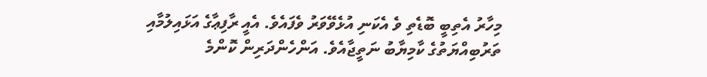މިހާރު އެތިބީ ބޮޑެތި ވެ އެކަނި އުޅެވޭވަރު ވެފައެވެ. އެއީ ރާފިޢާގެ އަޅައިލުމާއި ތަރުބިއްޔަތުގެ ކާމިޔާބު ނަތީޖާއެވެ. އަންހެންދަރިން ކޮންމެ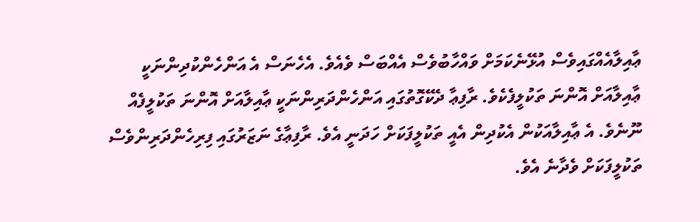ޢާއިލާއެއްގައިވެސް އުޅޭނެކަމަށް ވައްހާބުވެސް އެއްބަސް ވެއެވެ. އެހެނަސް އެ އަންހެންކުދިންނަކީ ޢާއިލާއަށް އޮންނަ ތަކުލީފެކެވެ. ރާފިޢާ ދެކޭގޮތުގައި އަންހެންދަރިންނަކީ ޢާއިލާއަށް އޮންނަ ތަކުލީފެއް ނޫނެވެ. އެ ޢާއިލާއަކުން އެކުދިން އެއީ ތަކުލީފަކަށް ހަދަނީ އެވެ. ރާފިޢާގެ ނަޒަރުގައި ފިރިހެންދަރިންވެސް ތަކުލީފަކަށް ވެދާނެ އެވެ.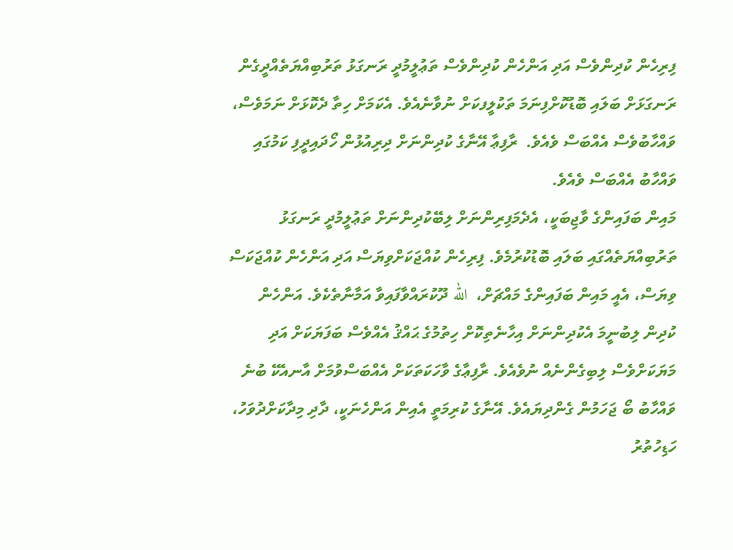ފިރިހެން ކުދިންވެސް އަދި އަންހެން ކުދިންވެސް ތަޢުލީމުދީ ރަނގަޅު ތަރުބިއްޔަތެއްދީގެން ރަނގަޅަށް ބަލައި ބޮޑުކޮށްފިނަމަ ތަކުލީފކަށް ނުވާނެއެވެ. އެކަމަށް ހިތާ ދެކޮޅަށް ނަމަވެސް، ވައްހާބުވެސް އެއްބަސް ވެއެވެ.  ރާފިޢާ އޭނާގެ ކުދިންނަށް ދިރިއުޅުން ހޯދައިދީފި ކަމުގައި ވައްހާބު އެއްބަސް ވެއެވެ.
މައިން ބަފައިންގެ ވާޖިބަކީ، އެދެމަފިރިންނަށް ލިބޭކުދިންނަށް ތަޢުލީމުދީ ރަނގަޅު ތަރުބިއްޔަތެއްގައި ބަލައި ބޮޑުކުރުމެވެ. ފިރިހެން ކުއްޖަކަށްވިޔަސް އަދި އަންހެން ކުއްޖަކަސް ވިޔަސް، އެއީ މައިން ބަފައިންގެ މައްޗަށް،  الله ދޫކުރައްވާފައިވާ އަމާނާތެކެވެ. އަންހެން ކުދިން ލިބުނީމަ އެކުދިންނަށް އިހާނެތިކޮށް ހިތުމުގެ ޙައްޤު އެއްވެސް ބަފަޔަކަށް އަދި މަޔަކަށްވެސް ލިބިގެންނެއް ނުވެއެވެ. ރާފިޢާގެ ވާހަކަތަކަށް އެއްބަސްވުމަށް އާނއެކޭ ބުނެ ވައްހާބު ބޯ ޖަހަމުން ގެންދިޔައެވެ. އޭނާގެ ކުރިމަތީ އެއިން އަންހެނަކީ، ދާދި މިދާކަށްދުވަހު، ހަޑިހުތުރު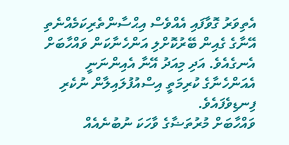އެތިވަރު ގޮވާފައި އެއްވެސް އިޙްސާންތެރިކަމެއްނެތި އޭނާގެ ގެއިން ބޭރުކޮށްލި އަންހެނާކަން ވައްހާބަށް އެނގެއެވެ. އަދި މިއަދު އޭނާ އެއިންނަނީ އެއަންހެނާގެ ކުރިމަތީ އިސްއުފުލައިލާން ނުކެރި ފިނޑިވެފައެވެ.
ވައްހާބަށް މުރުތަޟާގެ ވާހަކަ ނުބުނެއެއް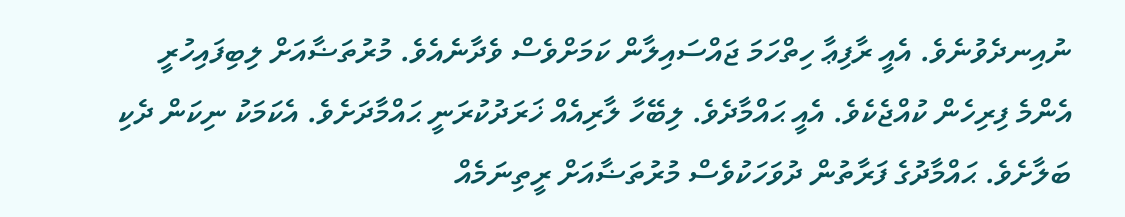ނުއިނދެވުނެވެ. އެއީ ރާފިޢާ ހިތްހަމަ ޖައްސައިލާން ކަމަށްވެސް ވެދާނެއެވެ. މުރުތަޟާއަށް ލިބިފައިހުރީ އެންމެ ފިރިހެން ކުއްޖެކެވެ. އެއީ ޙައްމާދެވެ. ލިބޭހާ ލާރިއެއް ޚަރަދުކުރަނީ ޙައްމާދަށެވެ. އެކަމަކު ނިކަން ދެކި ބަލާށެވެ. ޙައްމާދުގެ ފަރާތުން ދުވަހަކުވެސް މުރުތަޟާއަށް ރީތިނަމެއް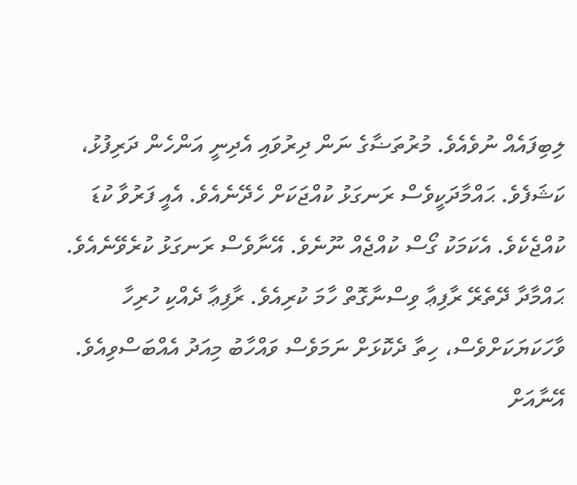ލިބިފައެއް ނުވެއެވެ. މުރުތަޟާގެ ނަން ދިރުވައި އެދިނީ އަންހެން ދަރިފުޅު، ކަޝަފެވެ. ޙައްމާދަކީވެސް ރަނގަޅު ކުއްޖަކަށް ހެދޭނެއެވެ. އެއީ ފަރުވާ ކުޑަ ކުއްޖެކެވެ. އެކަމަކު ގޯސް ކުއްޖެއް ނޫނެވެ. އޭނާވެސް ރަނގަޅު ކުރެވޭނެއެވެ. ޙައްމާދާ ދޭތެރޭ ރާފިޢާ ވިސްނާގޮތް ހާމަ ކުރިއެވެ. ރާފިޢާ ދެއްކި ހުރިހާ ވާހަކަޔަކަށްވެސް، ހިތާ ދެކޮޅަށް ނަމަވެސް ވައްހާބު މިއަދު އެއްބަސްވިއެވެ. އޭނާއަށް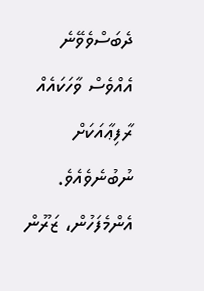ދެބަސްވެވޭނެ އެއްވެސް ވާހަކައެއް ރާފިޢާއަކަށް ނުބުނެވެއެވެ.
އެންމެފަހުން، ޒަރޫން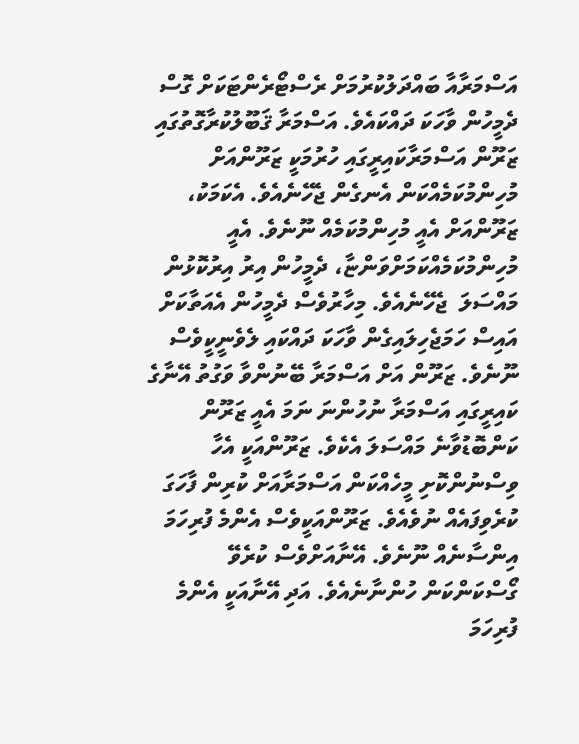އަސްމަރާއާ ބައްދަލުކުރުމަށް ރެސްޓޯރެންޓަކަށް ގޮސް ދެމީހުން ވާހަކަ ދައްކައެވެ. އަސްމަރާ ޤަބޫލުކުރާގޮތުގައި ޒަރޫން އަސްމަރާކައިރީގައި ހުރުމަކީ ޒަރޫންއަށް މުހިންމުކަމެއްކަން އެނގެން ޖެހޭނެއެވެ. އެކަމަކު، ޒަރޫންއަށް އެއީ މުހިންމުކަމެއް ނޫނެވެ. އެއީ މުހިންމުކަމެއްކަމަށްވަންޏާ، ދެމީހުން އިރު އިރުކޮޅުން މައްސަލަ  ޖެހޭނެއެވެ. މިހާރުވެސް ދެމީހުން އެއަތާކަށް އައިސް ހަމަޖެހިލައިގެން ވާހަކަ ދައްކައި ލެވެނީކީވެސް ނޫނެވެ. ޒަރޫން އަށް އަސްމަރާ ބޭނުންވާ ވަގުތު އޭނާގެ ކައިރީގައި އަސްމަރާ ނުހުންނަ ނަމަ އެއީ ޒަރޫން ކަންބޮޑުވާނެ މައްސަލަ އެކެވެ. ޒަރޫންއަކީ އެހާ ވިސްނުންކޮށި މީހެއްކަން އަސްމަރާއަށް ކުރިން ފާހަގަ ކުރެވިފައެއް ނުވެއެވެ. ޒަރޫންއަކީވެސް އެންމެ ފުރިހަމަ އިންސާނެއް ނޫނެވެ. އޭނާއަށްވެސް ކުރެވޭ ގޯސްކަންކަން ހުންނާނެއެވެ. އަދި އޭނާއަކީ އެންމެ ފުރިހަމަ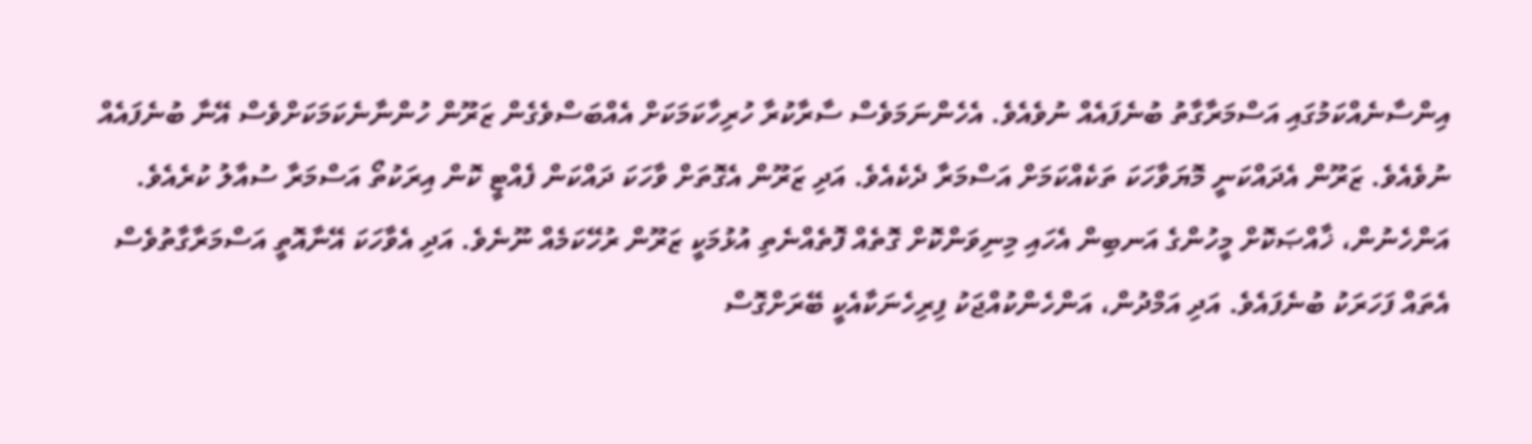އިންސާނެއްކަމުގައި އަސްމަރާގާތު ބުނެފައެއް ނުވެއެވެ. އެހެންނަމަވެސް ސާރާކުރާ ހުރިހާކަމަކަށް އެއްބަސްވެގެން ޒަރޫން ހުންނާނެކަމަކަށްވެސް އޭނާ ބުނެފައެއް ނުވެއެވެ. ޒަރޫން އެދައްކަނީ މޮޔަވާހަކަ ތަކެއްކަމަށް އަސްމަރާ ދެކެއެވެ. އަދި ޒަރޫން އެގޮތަށް ވާހަކަ ދައްކަން ފެއްޓީ ކޮން އިރަކުތޯ އަސްމަރާ ސުއާލު ކުރެއެވެ.
އަންހެނުން، ޚާއްޞަކޮށް މީހުންގެ އަނބިން އެހައި މިނިވަންކޮށް ގޮތެއް ފޮތެއްނެތި އުޅުމަކީ ޒަރޫން ރުހޭކަމެއް ނޫނެވެ. އަދި އެވާހަކަ އޭނާއޮތީ އަސްމަރާގާތުވެސް އެތައް ފަހަރަކު ބުނެފައެވެ. އަދި އަމްދުން، އަންހެންކުއްޖަކު ފިރިހެނަކާއެކީ ބޭރަށްގޮސް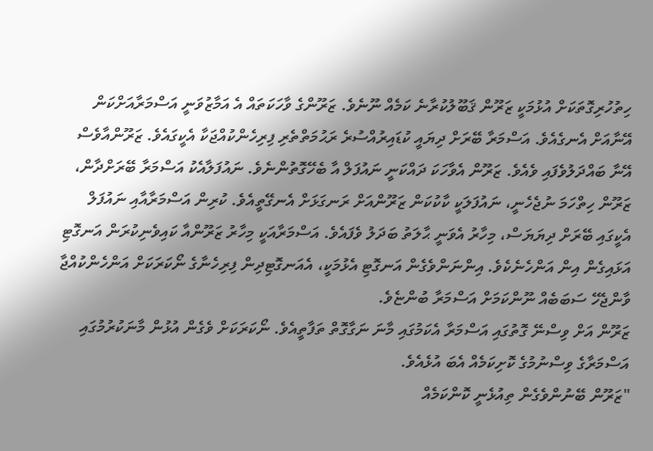ހިތުހުރިގޮތަކަށް އުޅުމަކީ ޒަރޫން ޤަބޫލުކުރާނެ ކަމެއް ނޫނެވެ. ޒަރޫންގެ ވާހަކަތައް އެ އަމާޒުވަނީ އަސްމަރާއަށްކަން އޭނާއަށް އެނގެއެވެ. އަސްމަރާ ބޭރަށް ދިޔައީ ކުޑައިރުއްސުރެ ރަޙުމަތްތެރި ފިރިހެންކުއްޖަކާ އެކީގައެވެ. ޒަރޫންއާވެސް އޭނާ ބައްދަލުވެފައި ވެއެވެ. ޒަރޫން އެވާހަކަ ދައްކަނީ ނައުފަލް އާ ބެހޭގޮތުންނެވެ. ނައުފަލާއެކު އަސްމަރާ ބޭރަށްދާން، ޒަރޫން ހިތްހަމަ ނުޖެހެނީ، ނައުފަލަކީ ކާކުކަން ޒަރޫންއަށް ރަނގަޅަށް އެނގޭތީއެވެ. ކުރިން އަސްމަރާއާއި ނައުފަލް އެކީގައި ބޭރަށް ދިޔަޔަސް، މިހާރު އެވަނީ ޙާލަތު ބަދަލު ވެފައެވެ. އަސްމަރާއަކީ މިހާރު ޒަރޫންއާ ކައިވެނިކުރަން އަނގޮޓި އަޅައިގެން އިން އަންހެނެކެވެ. އިންނަންވެގެން އަނގޮޓި އެޅުމަކީ، އެއަނގޮޓިދިން ފިރިހެނާގެ ނޯކަރަކަށް އަންހެންކުއްޖާ ވާންޖެހޭ ސަބަބެއް ނޫންކަމަށް އަސްމަރާ ބުންޏެވެ.
ޒަރޫން އަށް ވިސްނޭ ގޮތުގައި އަސްމަރާ އެކަމުގައި މާނަ ނަގާގޮތް ތަފާތީއެވެ. ނޯކަރަކަށް ވެގެން އުޅުން މާނަކުރުމުގައި އަސްމަރާގެ ވިސްނުމުގެ ކޮށިކަމެއް އެބަ އުޅެއެވެ.
"ޒަރޫން ބޭނުންވެގެން ތިއުޅެނީ ކޮންކަމެއް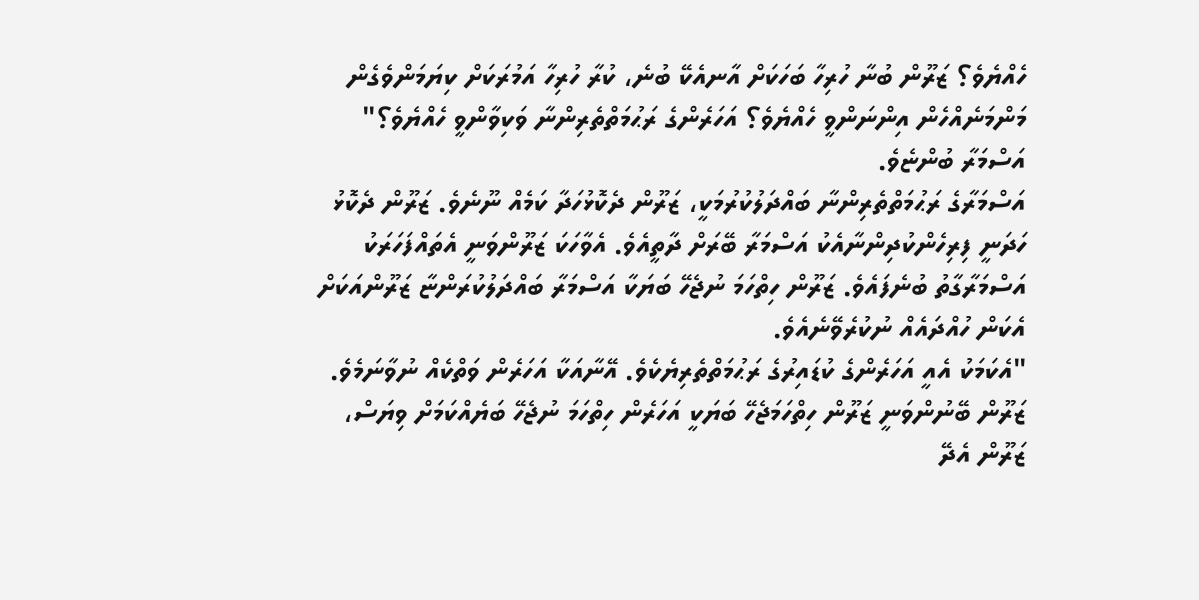ހެއްޔެވެ؟ ޒަރޫން ބުނާ ހުރިހާ ބަހަކަށް އާނއެކޭ ބުނެ، ކުރާ ހުރިހާ އަމުރަކަށް ކިޔަމަންވެގެން މަންމަނެއްހެން އިންނަންވީ ހެއްޔެވެ؟ އަހަރެންގެ ރަޙުމަތްތެރިންނާ ވަކިވާންވީ ހެއްޔެވެ؟" އަސްމަރާ ބުންޏެވެ.
އަސްމަރާގެ ރަޙުމަތްތެރިންނާ ބައްދަލުކުރުމަކީ، ޒަރޫން ދެކޮޅުހަދާ ކަމެއް ނޫނެވެ. ޒަރޫން ދެކޮޅު ހަދަނީ ފިރިހެންކުދިންނާއެކު އަސްމަރާ ބޭރަށް ދާތީއެވެ. އެވާހަކަ ޒަރޫންވަނީ އެތައްފަހަރަކު އަސްމަރާގާތު ބުނެފައެވެ. ޒަރޫން ހިތްހަމަ ނުޖެހޭ ބަޔަކާ އަސްމަރާ ބައްދަލުކުރަންޏާ ޒަރޫންއަކަށް އެކަން ހުއްދައެއް ނުކުރެވޭނެއެވެ.
"އެކަމަކު އެއީ އަހަރެންގެ ކުޑައިރުގެ ރަޙުމަތްތެރިޔެކެވެ. އޭނާއަކާ އަހަރެން ވަތްކެއް ނުވާނަމެވެ. ޒަރޫން ބޭނުންވަނީ ޒަރޫން ހިތްހަމަޖެހޭ ބަޔަކީ އަހަރެން ހިތްހަމަ ނުޖެހޭ ބަޔެއްކަމަށް ވިޔަސް، ޒަރޫން އެދޭ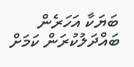ބަޔަކާ އަހަރެން ބައްދަލުކުރަން ކަމަށް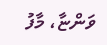ވަންޏާ، މާފު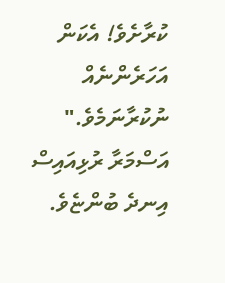ކުރާށެވެ! އެކަން އަހަރެންނެއް ނުކުރާނަމެވެ." އަސްމަރާ ރުޅިއައިސް އިނދެ ބުންޏެވެ.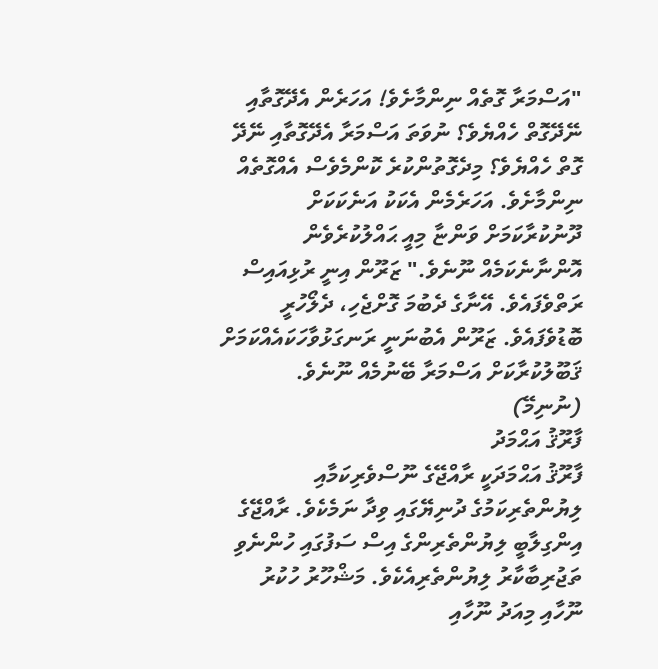"އަސްމަރާ ގޮތެއް ނިންމާށެވެ! އަހަރެން އެދޭގޮތާއި ނޭދޭގޮތް ހެއްޔެވެ؟ ނުވަތަ އަސްމަރާ އެދޭގޮތާއި ނޭދޭ ގޮތް ހެއްޔެވެ؟ މިދެގޮތުންކުރެ ކޮންމެވެސް އެއްގޮތެއް ނިންމާށެވެ. އަހަރެމެން އެކަކު އަނެކަކަށް ދޫނުކުރާކަމަށް ވަންޏާ މިއީ ޙައްލުކުރެވެން އޮންނާނެކަމެއް ނޫނެވެ." ޒަރޫން އިނީ ރުޅިއައިސް ރަތްވެފައެވެ. އޭނާގެ ދެބުމަ ގޮށްޖެހި، ދެލޯހުރީ ބޮޑުވެފައެވެ. ޒަރޫން އެބުނަނީ ރަނގަޅުވާހަކައެއްކަމަށް ޤަބޫލުކުރާކަށް އަސްމަރާ ބޭނުމެއް ނޫނެވެ.
(ނުނިމޭ)
ފާރޫޤު އަޙްމަދު
ފާރޫޤު އަޙްމަދަކީ ރާއްޖޭގެ ނޫސްވެރިކަމާއި ލިޔުންތެރިކަމުގެ ދުނިޔޭގައި ވިދާ ނަމެކެވެ. ރާއްޖޭގެ އިންގިލާބީ ލިޔުންތެރިންގެ އިސް ސަފުގައި ހުންނެވި ތަޖުރިބާކާރު ލިޔުންތެރިއެކެވެ. މަޝްހޫރު ހުކުރު ނޫހާއި މިއަދު ނޫހާއި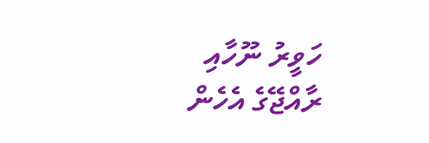ހަވީރު ނޫހާއި ރާއްޖޭގެ އެހެން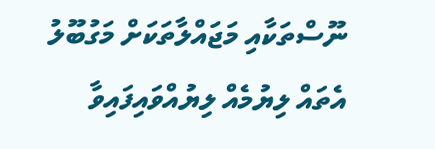ނޫސްތަކާއި މަޖައްލާތަކަށް މަގުބޫލު އެތައް ލިޔުމެއް ލިޔުއްވައިފައިވާ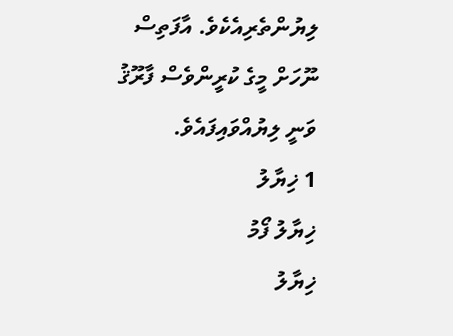ލިޔުންތެރިއެކެވެ. އާފަތިސް ނޫހަށް މީގެ ކުރީންވެސް ފާރޫޤު ވަނީ ލިޔުއްވައިފައެވެ.
1 ޚިޔާލު
ޚިޔާލު ފޯމު
ޚިޔާލު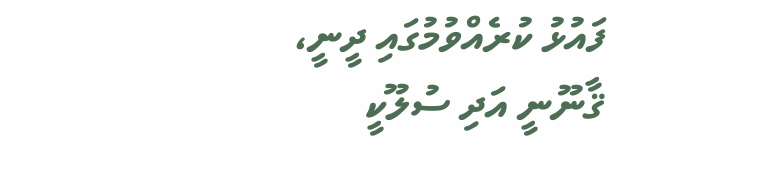ފައުޅު ކުރެއްވުމުގައި ދީނީ، ޤާނޫނީ އަދި ސުލޫކީ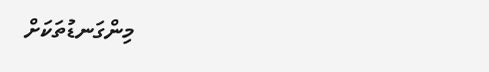މިންގަނޑުތަކަށް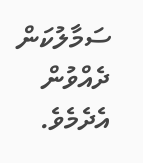ސަމާލުކަން ދެއްވުން އެދެމެވެ.